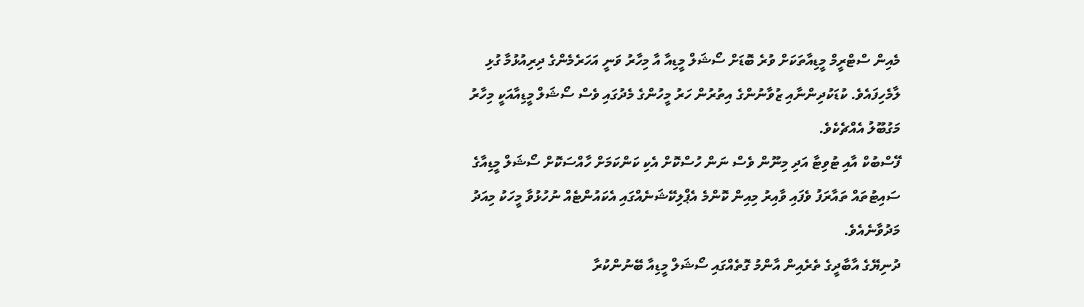މެއިން ސްޓްރީމް މީޑިއާތަކަށް ވުރެ ބޮޑަށް ސޯޝަލް މީޑިއާ އާ މިހާރު ވަނީ އަހަރެމެންގެ ދިރިއުޅުމާ ގުޅި ލާމެހިފައެވެ. ކުޑަކުދިންނާއި ޒުވާނުންގެ އިތުރުން ހަރު މީހުންގެ މެދުގައި ވެސް ސޯޝަލް މީޑިއާއަކީ މިހާރު މަގުބޫލު އެއްޗެކެވެ.
ފޭސްބުކް އާއި ޓުވިޓާ އަދި މިނޫން ވެސް ނަން ހުސްކޮށް އެކި ކަންކަމަށް ހާއްސަކޮށް ސޯޝަލް މީޑިއާގެ ސައިޓުތައް ތައާރަފު ވެފައި ވާއިރު މިއިން ކޮންމެ އެޕްލިކޭޝަނެއްގައި އެކައުންޓެއް ނުހުޅުވާ މީހަކު މިއަދު މަދުވާނެއެވެ.
ދުނިޔޭގެ އާބާދީގެ ތެރެއިން އާންމު ގޮތެއްގައި ސޯޝަލް މީޑިއާ ބޭނުންކުރާ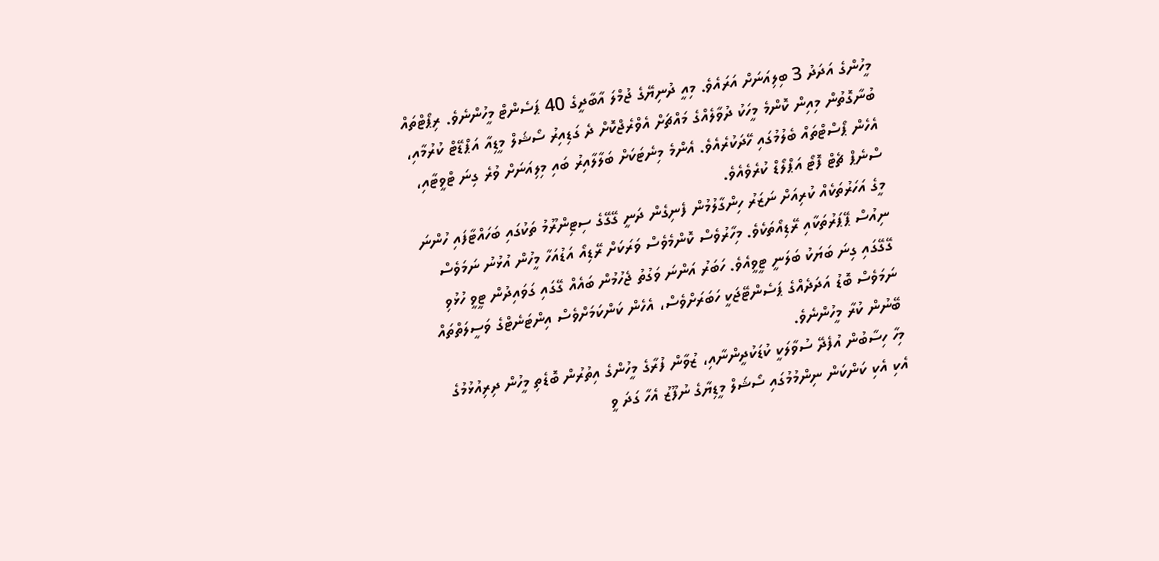މީހުންގެ އަދަދު 3 ބިލިއަނަށް އަރައެވެ. މިއީ ދުނިޔޭގެ ޖުމްލަ އާބާދީގެ 40 ޕަސެންޓް މީހުންނެވެ. ރިޕޯޓްތައް ބުނާގޮތުން މިއިން ކޮންމެ މީހަކު ދުވާލެއްގެ މައްޗަށް އެވްރެޖްކޮށް ދެ ގަޑިއިރު ސޯޝަލް މީޑިއާ އަޕްޑޭޓް ކުރުމާއި، އެހެން ޕޯސްޓްތައް ބެލުމުގައި ހޭދަކުރެއެވެ. އެންމެ މިނެޓަކަށް ބަލާލާއިރު ބައި މިލިއަނަށް ވުރެ ގިނަ ޓްވީޓާއި، ސްނެޕް ޗެޓް ފޮޓޯ އަޕްލޯޑް ކުރެވެއެވެ.
މީގެ އަހަރުތަކެއް ކުރިއަށް ނަޒަރު ހިންގާލުމުން ފެނިގެން ދަނީ ގޭގޭގެ ސިޓިންރޫމު ތަކުގައި ބަހައްޓާފައި ހުންނަ ނިއުސް ޕޭޕަރުތަކާއި ރޭޑިއޯތަކެވެ. މިހާރުވެސް ކޮންމެވެސް ވަރަކަށް ރޭޑިއޯ އަޑުއަހާ މީހުން އުޅުނު ނަމަވެސް ގޭގޭގައި ގިނަ ބަޔަކު ބަލަނީ ޓީވީއެވެ. ހަބަރު އަންނަ ވަގުތު ޖެހުމުން ބައެއް ގޭގައި ގަވައިދުން ޓީވީ ހުޅުވި ނަމަވެސް ބޮޑު އަދަދެއްގެ ޕަސެންޓޭޖަކީ ހަބަރަށްވެސް، އެހެން ކަންކަމަށްވެސް އިންޓަނެޓްގެ ވަސީލަތްތައް ބޭނުން ކުރާ މީހުންނެވެ.
މިހާ ހިސާބުން އުފެދޭ ސުވާލަކީ ކުޑަކުދީންނާއި، ޒުވާން ފުރާގެ މީހުންގެ އިތުރުން ބޮޑެތި މީހުން ދިރިއުޅުމުގެ އެކި އެކި ކަންކަން ނިންމުމުގައި ސޯޝަލް މީޑިޔާގެ ނުފޫޒު އެހާ ގަދަ ވީ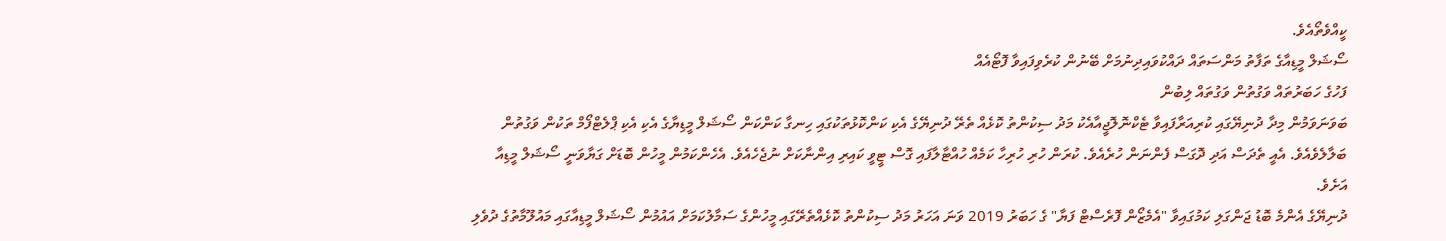ކީއްވެތޯއެވެ.
ސޯޝަލް މީޑިއާގެ ތަފާތު މަންސަތައް ދައްކުވައިދިނުމަށް ބޭނުން ކުރެވިފައިވާ ފޮޓޯއެއް
ފަހުގެ ހަބަރުތައް ވަގުތުން ވަގުތައް ލިބުން
ބަވަނަވަމުން މިދާ ދުނިޔޭގައި ކުރިއަރާފައިވާ ޓެކްނޮލޮޖީއާއެކު މަދު ސިކުންތު ކޮޅެއް ތެރޭ ދުނިޔޭގެ އެކި ކަންކޮޅުތަކުގައި ހިނގާ ކަންކަން ސޯޝަލް މީޑިޔާގެ އެކި އެކި ޕްލެޓްފޯމް ތަކުން ވަގުތުން ބަލާލެވެއެވެ. އެއީ ތެދަސް އަދި ދޮގަސް ފެންނަން ހުރެއެވެ. ކުރަން ހުރި ހުރިހާ ކަމެއް ހުއްޓާލާފައި ގޮސް ޓީވީ ކައިރި އިންނާކަށް ނުޖެހެއެވެ. އެހެންކަމުން މީހުން ބޮޑަށް ގަޔާވަނީ ސޯޝަލް މީޑިއާ އަށެވެ.
ދުނިޔޭގެ އެންމެ ބޮޑު ޖަންގަލި ކަމުގައިވާ "އެމެޒޯން ފޮރެސްޓް ފަޔާ" ގެ ހަބަރު 2019 ވަނަ އަހަރު މަދު ސިކުންތު ކޮޅެއްތެރޭގައި މީހުންގެ ސަމާލުކަމަށް އައުމުން ސޯޝަލް މީޑިއާގައި މައުލޫމާތުގެ ދުވެލި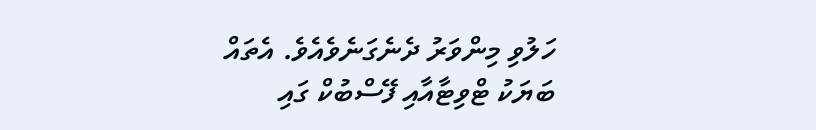ހަލުވި މިންވަރު ދެނެގަނެވެއެވެ. އެތައް ބަޔަކު ޓްވިޓާއާއި ފޭސްބުކް ގައި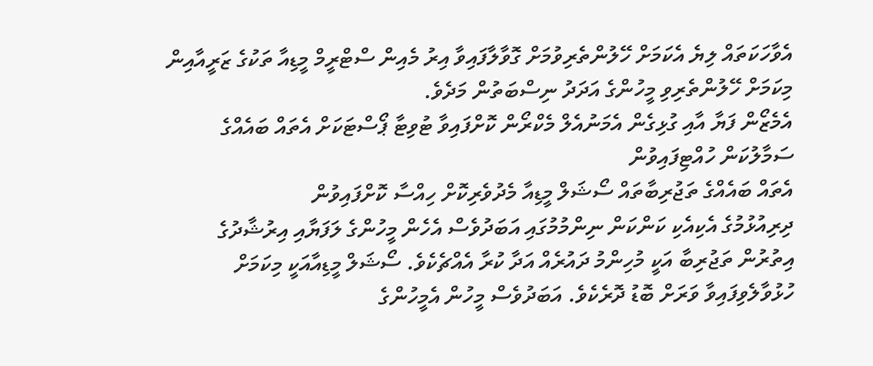އެވާހަކަތައް ލިޔެ އެކަމަށް ހޭލުންތެރިވުމަށް ގޮވާލާފައިވާ އިރު މެއިން ސްޓްރީމް މީޑިއާ ތަކުގެ ޒަރީއާއިން މިކަމަށް ހޭލުންތެރިވި މީހުންގެ އަދަދު ނިސްބަތުން މަދެވެ.
އެމެޒޯން ފަޔާ އާއި ގުޅިގެން އެމަނުއެލް މެކްރޯން ކޮށްފައިވާ ޓުވިޓާ ޕޯސްޓަކަށް އެތައް ބައެއްގެ ސަމާލުކަން ހުއްޓިފައިވުން
އެތައް ބައެއްގެ ތަޖުރިބާތައް ސޯޝަލް މީޑިއާ މެދުވެރިކޮށް ހިއްސާ ކޮށްފައިވުން
ދިރިއުޅުމުގެ އެކިއެކި ކަންކަން ނިންމުމުގައި އަބަދުވެސް އެހެން މީހުންގެ ލަފަޔާއި އިރުޝާދުގެ އިތުރުން ތަޖުރިބާ އަކީ މުހިންމު ދައުރެއް އަދާ ކުރާ އެއްޗެކެވެ. ސޯޝަލް މީޑިއާއަކީ މިކަމަށް ހުޅުވާލެވިފައިވާ ވަރަށް ބޮޑު ދޮރެކެވެ. އަބަދުވެސް މީހުން އެމީހުންގެ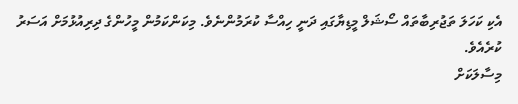އެކި ކަހަލަ ތަޖުރިބާތައް ސޯޝަލް މީޑިޔާގައި ދަނީ ހިއްސާ ކުރަމުންނެވެ. މިކަންކަމުން މީހުންގެ ދިރިއުޅުމަށް އަސަރު ކުރެއެވެ.
މިސާލަކަށް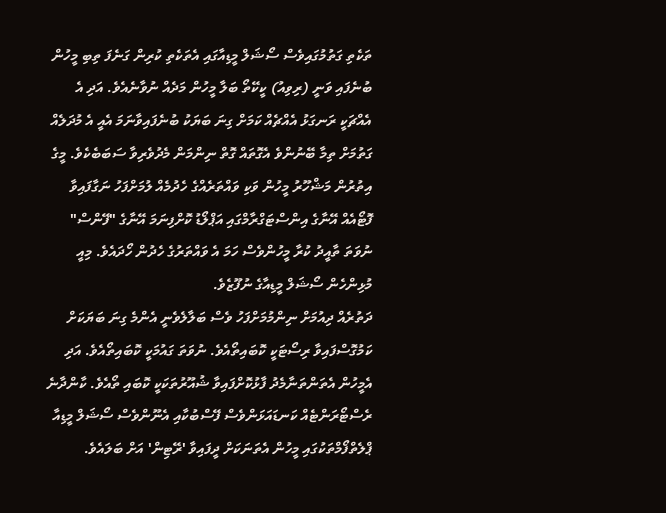ތަކެތި ގަތުމުގައިވެސް ސޯޝަލް މީޑިއާގައި އެތަކެތި ކުރިން ގަނެފަ ތިބި މީހުން ބުނެފައި ވަނީ (ރިވިއު) ކީކޭތޯ ބަލާ މީހުން މަދެއް ނުވާނެއެވެ. އަދި އެ އެއްޗަކީ ރަނގަޅު އެއްޗެއް ކަމަށް ގިނަ ބަޔަކު ބުނެފައިވާނަމަ އެއީ އެ މުދަލެއް ގަތުމަށް ތިމާ ބޭނުންވެ އެގޮތައް ގޮތް ނިންމަން މެދުވެރިވާ ސަބަބެކެވެ. މީގެ އިތުރުން މަޝްހޫރު މީހުން ވަކި ވައްތަރެއްގެ ހެދުމެއް ލުމަށްފަހު ނަގާފައިވާ ފޮޓޯއެއް އޭނާގެ އިންސްޓަގްރާމްގައި އަޕްލޯޑު ކޮށްފިނަމަ އޭނާގެ "ފޭންސް" ނުވަތަ ތާއީދު ކުރާ މީހުންވެސް ހަމަ އެ ވައްތަރުގެ ހެދުން ހޯދައެވެ. މިއީ މުޅިންހެން ސޯޝަލް މީޑިއާގެ ނުފޫޒެވެ.
ދަތުރެއް ދިއުމަށް ނިންމުމަށްފަހު ވެސް ބަލާލެވެނީ އެންމެ ގިނަ ބަޔަކަށް ކަމުގޮސްފައިވާ ރިސޯޓަކީ ކޮބައިތޯއެވެ. ނުވަތަ ގައުމަކީ ކޮބައިތޯއެވެ. އަދި އެމީހުން އެތަންތަނާމެދު ފާޅުކޮށްފައިވާ ޝުއޫރުތަކަކީ ކޮބައި ތޯއެވެ. ކާންދާނެ ރެސްޓޯރަންޓެއް ކަނޑައަޅަންވެސް ފޭސްބުކާއި އެނޫންވެސް ސޯޝަލް މީޑިއާ ޕްލެތްފޯމްތަކުގައި މީހުން އެތަނަކަށް ދީފައިވާ 'ރޭޓިން' އަށް ބަލައެވެ.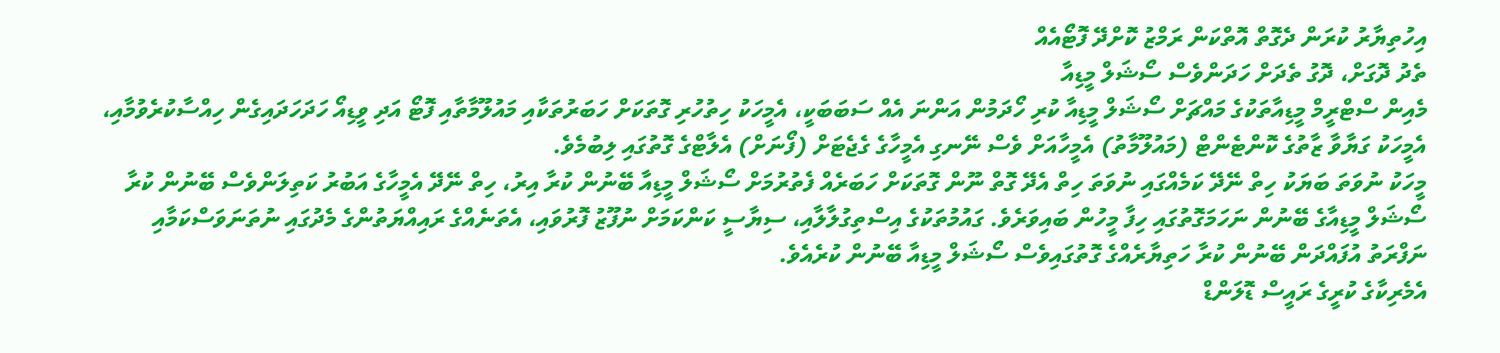އިހުތިޔާރު ކުރަން ދެގޮތް އޮތްކަން ރަމްޒު ކޮށްދޭ ފޮޓޯއެއް
ތެދު ދޮގަށް، ދޮގު ތެދަށް ހަދަންވެސް ސޯޝަލް މީޑިއާ
މެއިން ސްޓްރީމް މީޑިއާތަކުގެ މައްޗަށް ސޯޝަލް މީޑިއާ ކުރި ހޯދަމުން އަންނަ އެއް ސަބަބަކީ، އެމީހަކު ހިތުހުރި ގޮތަކަށް ހަބަރުތަކާއި މައުލޫމާތާއި ފޮޓޯ އަދި ވީޑިއޯ ހަދަހަދައިގެން ހިއްސާކުރެވުމާއި، އެމީހަކު ގަޔާވާ ޒާތުގެ ކޮންޓެންޓް (މައުލޫމާތު) އެމީހާއަށް ވެސް ނޭނގި އެމީހާގެ ގެޖެޓަށް (ފޯނަށް) އެލާޓްގެ ގޮތުގައި ލިބުމެވެ.
މީހަކު ނުވަތަ ބަޔަކު ހިތް ނޭދޭ ކަމެއްގައި ނުވަތަ ހިތް އެދޭ ގޮތް ނޫން ގޮތަކަށް ހަބަރެއް ފެތުރުމަށް ސޯޝަލް މީޑިއާ ބޭނުން ކުރާ އިރު، ހިތް ނޭދޭ އެމީހާގެ އަބުރު ކަތިލަންވެސް ބޭނުން ކުރާ ސޯޝަލް މީޑިއާގެ ބޭނުން ނަހަމަގޮތުގައި ހިފާ މީހުން ބައިވަރެވެ. ގައުމުތަކުގެ އިސްތިގުލާލާއި، ސިޔާސީ ކަންކަމަށް ނުފޫޒު ފޮރުވައި، އެތަނެއްގެ ރައިއްޔަތުންގެ މެދުގައި ނުތަނަވަސްކަމާއި ނަފްރަތު އުފައްދަން ބޭނުން ކުރާ ހަތިޔާރެއްގެ ގޮތުގައިވެސް ސޯޝަލް މީޑިއާ ބޭނުން ކުރެއެވެ.
އެމެރިކާގެ ކުރީގެ ރައީސް ޑޮލަންޑް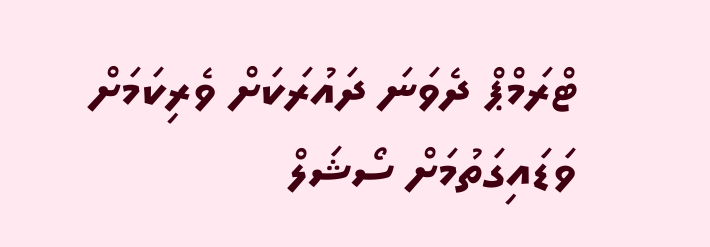ޓްރަމްޕް ދެވަނަ ދައުރަކަށް ވެރިކަމަށް ވަޑައިގަތުމަށް ސޯޝަލް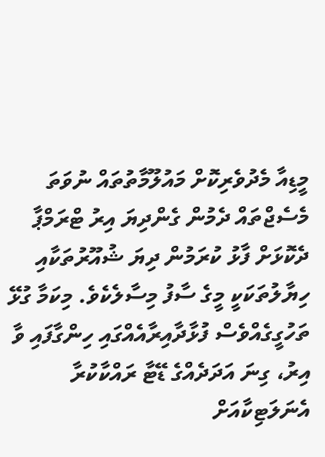މީޑިއާ މެދުވެރިކޮށް މައުލޫމާތުތައް ނުވަތަ މެސެޖްތައް ދެމުން ގެންދިޔަ އިރު ޓްރަމްޕާ ދެކޮޅަށް ފާޅު ކުރަމުން ދިޔަ ޝުއޫރުތަކާއި ހިޔާލުތަކަކީ މީގެ ސާފު މިސާލެކެވެ. މިކަމާ ގުޅޭ ތަހުގީގެއްވެސް ފުޅާދާއިރާއެއްގައި ހިންގާފައި ވާ އިރު، ގިނަ އަދަދެއްގެ ޑޭޓާ ރައްކާކުރާ އެނަލަޓިކާއަށް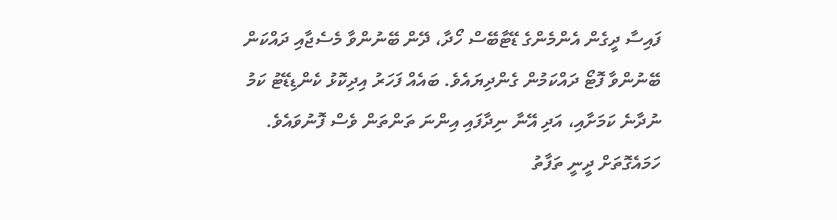ފައިސާ ދީގެން އެންމެންގެ ޑޭޓާބޭސް ހޯދާ، ދޭން ބޭނުންވާ މެސެޖާއި ދައްކަން ބޭނުންވާ ފޮޓޯ ދައްކަމުން ގެންދިޔައެވެ. ބައެއް ފަހަރު އިދިކޮޅު ކެންޑިޑޭޓު ކަމު ނުދާނެ ކަމަށާއި، އަދި އޭނާ ނިދާފައި އިންނަ ތަންތަން ވެސް ފޮނުވައެވެ.
ހަމައެގޮތަށް ދީނީ ތަފާތު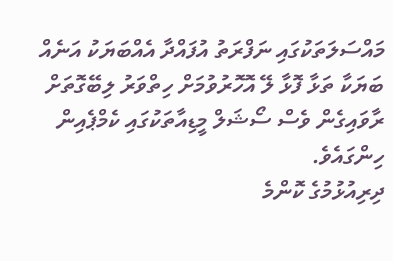މައްސަލަތަކުގައި ނަފްރަތު އުފައްދާ އެއްބަޔަކު އަނެއް ބަޔަކާ ތަޅާ ފޮޅާ ލޭ އޮހޮރުވުމަށް ހިތްވަރު ލިބޭގޮތަށް ރާވައިގެން ވެސް ސޯޝަލް މީޑިއާތަކުގައި ކެމްޕެއިން ހިންގައެވެ.
ދިރިއުޅުމުގެ ކޮންމެ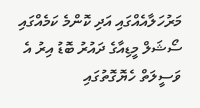މަރުހަލާއެއްގައި އަދި ކޮންމެ ކަމެއްގައި ސޯޝަލް މީޑިއާގެ ދައުރު ބޮޑު އިރު އެ ވަސީލަތް ހެޔޮގޮތުގައި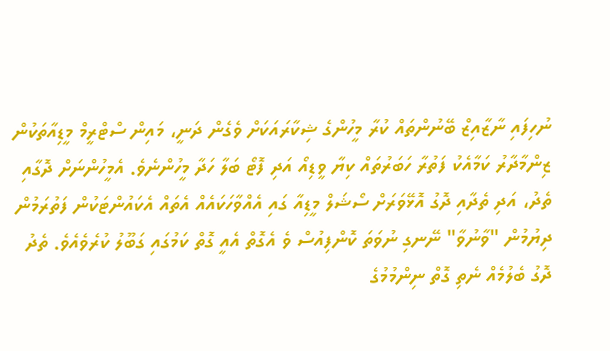ނުހިފައި ނާޒާއިޒް ބޭނުންތައް ކުރާ މީހުންގެ ޝިކާރައަކަށް ވެގެން ދަނީ، މައިން ސްޓްރީމް މީޑިއާތަކުން ޒިންމާދާރު ކަމާއެކު ފަތުރާ ހަބަރުތައް ކިޔާ ވީޑިއޯ އަދި ފޮޓޯ ބަލާ ހަދާ މީހުންނެވެ. އެމީހުންނަށް ދޮގާއި ތެދު، އަދި ތެދާއި ދޮގު އޮޅޭވަރަށް ސޯޝަލް މީޑިއާ ގައި އެއްވާހަކައެއް އެތައް އެކައުންޓަކުން ފަތުރަމުން ދިޔުމުން "ވާނުވާ" ނޭނގި ނުވަތަ ކޮންފިއުސް ވެ އެގޮތް އެއީ ގޮތް ކަމުގައި ގަބޫލު ކުރެވެއެވެ. ތެދު ދޮގު ބެލުމެއް ނެތި ގޮތް ނިންމުމުގެ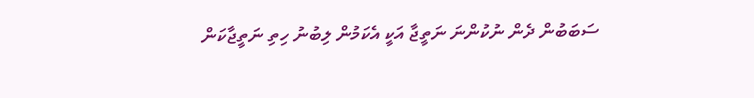ސަބަބުން ދެން ނުކުންނަ ނަތީޖާ އަކީ އެކަމުން ލިބުނު ހިތި ނަތީޖާކަން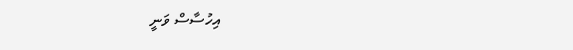އިހުސާސް ވަނީ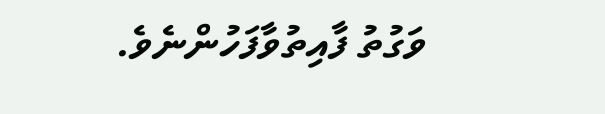ވަގުތު ފާއިތުވާފަހުންނެވެ.